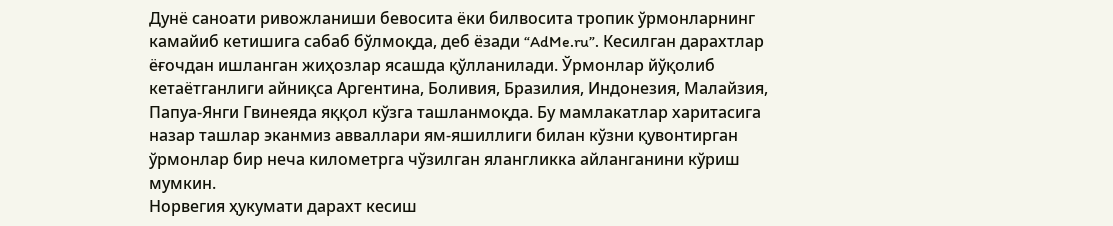Дунё саноати ривожланиши бевосита ёки билвосита тропик ўрмонларнинг камайиб кетишига сабаб бўлмоқда, деб ёзади “AdMe.ru”. Кесилган дарахтлар ёғочдан ишланган жиҳозлар ясашда қўлланилади. Ўрмонлар йўқолиб кетаётганлиги айниқса Аргентина, Боливия, Бразилия, Индонезия, Малайзия, Папуа-Янги Гвинеяда яққол кўзга ташланмоқда. Бу мамлакатлар харитасига назар ташлар эканмиз авваллари ям-яшиллиги билан кўзни қувонтирган ўрмонлар бир неча километрга чўзилган ялангликка айланганини кўриш мумкин.
Норвегия ҳукумати дарахт кесиш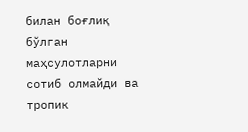билан боғлиқ бўлган маҳсулотларни сотиб олмайди ва тропик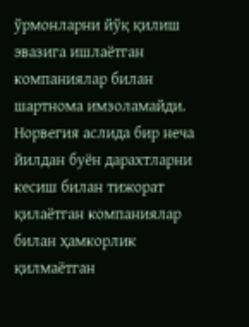ўрмонларни йўқ қилиш эвазига ишлаётган компаниялар билан шартнома имзоламайди.
Норвегия аслида бир неча йилдан буён дарахтларни кесиш билан тижорат қилаётган компаниялар билан ҳамкорлик қилмаётган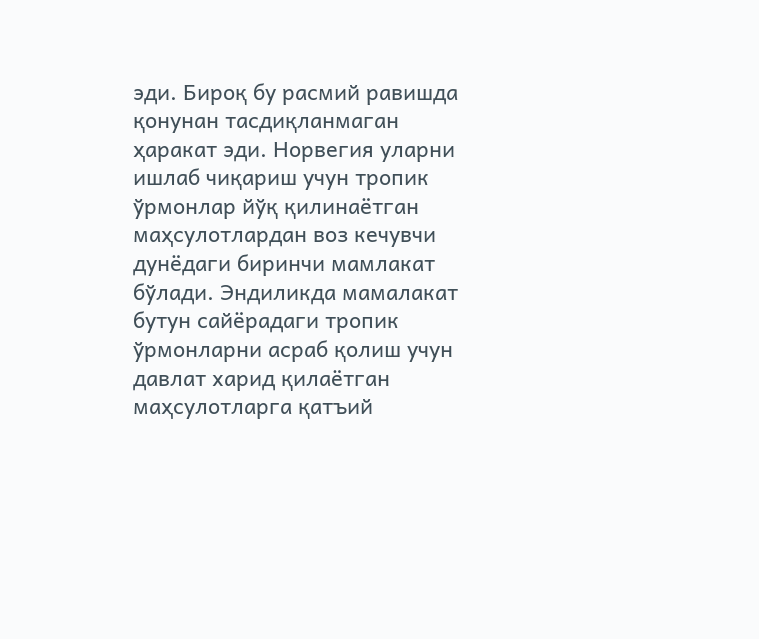эди. Бироқ бу расмий равишда қонунан тасдиқланмаган ҳаракат эди. Норвегия уларни ишлаб чиқариш учун тропик ўрмонлар йўқ қилинаётган маҳсулотлардан воз кечувчи дунёдаги биринчи мамлакат бўлади. Эндиликда мамалакат бутун сайёрадаги тропик ўрмонларни асраб қолиш учун давлат харид қилаётган маҳсулотларга қатъий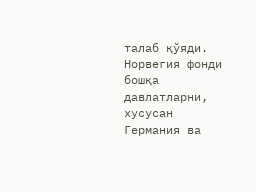талаб қўяди.
Норвегия фонди бошқа давлатларни, хусусан Германия ва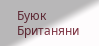Буюк Британяни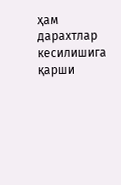ҳам дарахтлар кесилишига қарши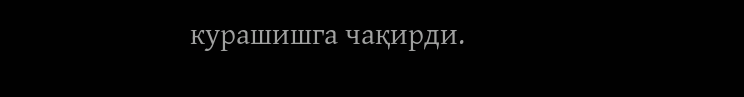курашишга чақирди.